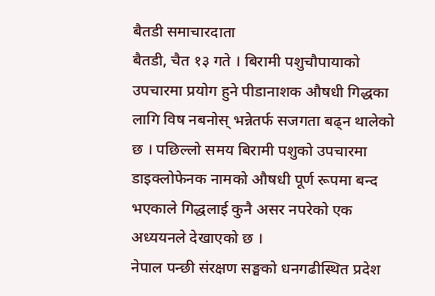बैतडी समाचारदाता
बैतडी, चैत १३ गते । बिरामी पशुचौपायाको उपचारमा प्रयोग हुने पीडानाशक औषधी गिद्धका लागि विष नबनोस् भन्नेतर्फ सजगता बढ्न थालेको छ । पछिल्लो समय बिरामी पशुको उपचारमा डाइक्लोफेनक नामको औषधी पूर्ण रूपमा बन्द भएकाले गिद्धलाई कुनै असर नपरेको एक अध्ययनले देखाएको छ ।
नेपाल पन्छी संरक्षण सङ्घको धनगढीस्थित प्रदेश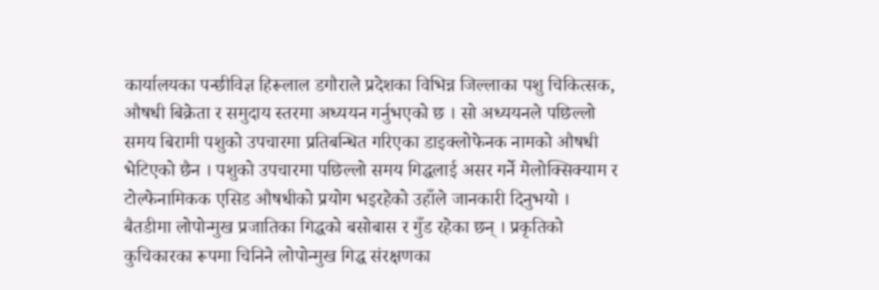कार्यालयका पन्छीविज्ञ हिरूलाल डगौराले प्रदेशका विभिन्न जिल्लाका पशु चिकित्सक, औषधी बिक्रेता र समुदाय स्तरमा अध्ययन गर्नुभएको छ । सो अध्ययनले पछिल्लो समय बिरामी पशुको उपचारमा प्रतिबन्धित गरिएका डाइक्लोफेनक नामको औषधी भेटिएको छैन । पशुको उपचारमा पछिल्लो समय गिद्धलाई असर गर्ने मेलोक्सिक्याम र टोल्फेनामिकक एसिड औषधीको प्रयोग भइरहेको उहाँले जानकारी दिनुभयो ।
बैतडीमा लोपोन्मुख प्रजातिका गिद्धको बसोबास र गुँड रहेका छन् । प्रकृतिको कुचिकारका रूपमा चिनिने लोपोन्मुख गिद्ध संरक्षणका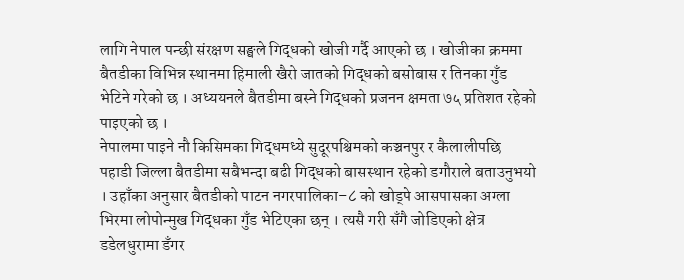लागि नेपाल पन्छी संरक्षण सङ्घले गिद्धको खोजी गर्दै आएको छ । खोजीका क्रममा बैतडीका विभिन्न स्थानमा हिमाली खैरो जातको गिद्धको बसोबास र तिनका गुँड भेटिने गरेको छ । अध्ययनले बैतडीमा बस्ने गिद्धको प्रजनन क्षमता ७५ प्रतिशत रहेको पाइएको छ ।
नेपालमा पाइने नौ किसिमका गिद्धमध्ये सुदूरपश्चिमको कञ्चनपुर र कैलालीपछि पहाडी जिल्ला बैतडीमा सबैभन्दा बढी गिद्धको बासस्थान रहेको डगौराले बताउनुभयो । उहाँका अनुसार बैतडीको पाटन नगरपालिका–८ को खोड्पे आसपासका अग्ला भिरमा लोपोन्मुख गिद्धका गुँड भेटिएका छन् । त्यसै गरी सँगै जोडिएको क्षेत्र डडेलधुरामा डँगर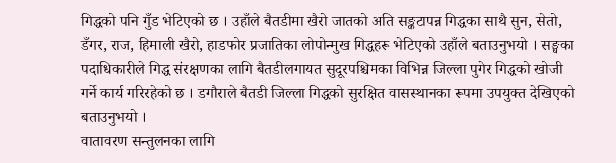गिद्धको पनि गुँड भेटिएको छ । उहाँले बैतडीमा खैरो जातको अति सङ्कटापन्न गिद्धका साथै सुन, सेतो, डँगर, राज, हिमाली खैरो, हाडफोर प्रजातिका लोपोन्मुख गिद्धहरू भेटिएको उहाँले बताउनुभयो । सङ्घका पदाधिकारीले गिद्ध संरक्षणका लागि बैतडीलगायत सुदूरपश्चिमका विभिन्न जिल्ला पुगेर गिद्धको खोजी गर्ने कार्य गरिरहेको छ । डगौराले बैतडी जिल्ला गिद्धको सुरक्षित वासस्थानका रूपमा उपयुक्त देखिएको बताउनुभयो ।
वातावरण सन्तुलनका लागि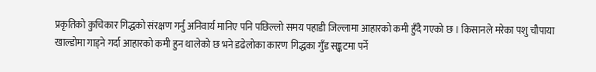प्रकृतिको कुचिकार गिद्धको संरक्षण गर्नु अनिवार्य मानिए पनि पछिल्लो समय पहाडी जिल्लामा आहारको कमी हुँदै गएको छ । किसानले मरेका पशु चौपाया खाल्डोमा गाड्ने गर्दा आहारको कमी हुन थालेको छ भने डढेलोका कारण गिद्धका गुँड सङ्कटमा पर्ने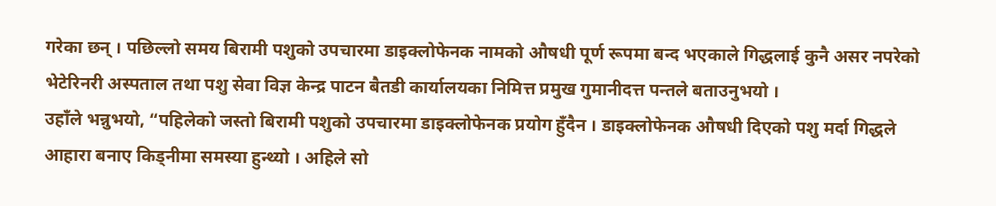गरेका छन् । पछिल्लो समय बिरामी पशुको उपचारमा डाइक्लोफेनक नामको औषधी पूर्ण रूपमा बन्द भएकाले गिद्धलाई कुनै असर नपरेको भेटेरिनरी अस्पताल तथा पशु सेवा विज्ञ केन्द्र पाटन बैतडी कार्यालयका निमित्त प्रमुख गुमानीदत्त पन्तले बताउनुभयो ।
उहाँले भन्नुभयो, “पहिलेको जस्तो बिरामी पशुको उपचारमा डाइक्लोफेनक प्रयोग हुँदैन । डाइक्लोफेनक औषधी दिएको पशु मर्दा गिद्धले आहारा बनाए किड्नीमा समस्या हुन्थ्यो । अहिले सो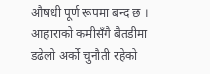औषधी पूर्ण रूपमा बन्द छ ।
आहाराको कमीसँगै बैतडीमा डढेलो अर्को चुनौती रहेको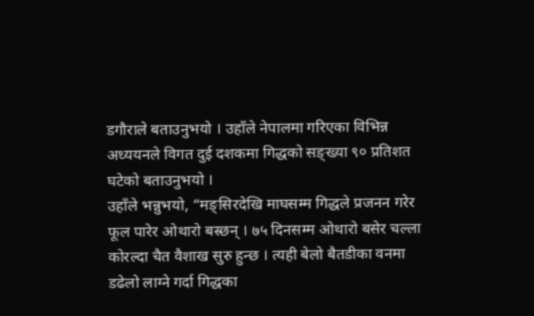डगौराले बताउनुभयो । उहाँले नेपालमा गरिएका विभिन्न अध्ययनले विगत दुई दशकमा गिद्धको सङ्ख्या ९० प्रतिशत घटेको बताउनुभयो ।
उहाँले भन्नुभयो, “मङ्सिरदेखि माघसम्म गिद्धले प्रजनन गरेर फूल पारेर ओथारो बस्छन् । ७५ दिनसम्म ओथारो बसेर चल्ला कोरल्दा चैत वैशाख सुरु हुन्छ । त्यही बेलो बैतडीका वनमा डढेलो लाग्ने गर्दा गिद्धका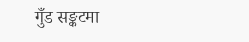गुँड सङ्कटमा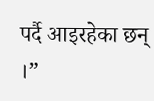पर्दै आइरहेका छन् ।”